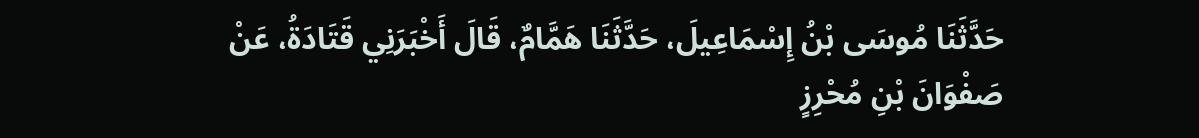حَدَّثَنَا مُوسَى بْنُ إِسْمَاعِيلَ، حَدَّثَنَا هَمَّامٌ، قَالَ أَخْبَرَنِي قَتَادَةُ، عَنْ صَفْوَانَ بْنِ مُحْرِزٍ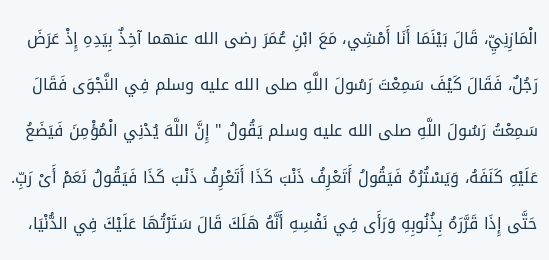الْمَازِنِيِّ، قَالَ بَيْنَمَا أَنَا أَمْشِي، مَعَ ابْنِ عُمَرَ رضى الله عنهما آخِذٌ بِيَدِهِ إِذْ عَرَضَ رَجُلٌ، فَقَالَ كَيْفَ سَمِعْتَ رَسُولَ اللَّهِ صلى الله عليه وسلم فِي النَّجْوَى فَقَالَ سَمِعْتُ رَسُولَ اللَّهِ صلى الله عليه وسلم يَقُولُ " إِنَّ اللَّهَ يُدْنِي الْمُؤْمِنَ فَيَضَعُ عَلَيْهِ كَنَفَهُ، وَيَسْتُرُهُ فَيَقُولُ أَتَعْرِفُ ذَنْبَ كَذَا أَتَعْرِفُ ذَنْبَ كَذَا فَيَقُولُ نَعَمْ أَىْ رَبِّ. حَتَّى إِذَا قَرَّرَهُ بِذُنُوبِهِ وَرَأَى فِي نَفْسِهِ أَنَّهُ هَلَكَ قَالَ سَتَرْتُهَا عَلَيْكَ فِي الدُّنْيَا،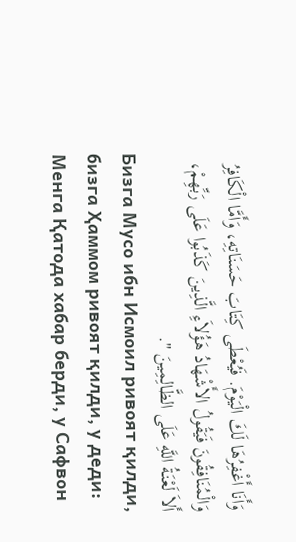وَأَنَا أَغْفِرُهَا لَكَ الْيَوْمَ. فَيُعْطَى كِتَابَ حَسَنَاتِهِ، وَأَمَّا الْكَافِرُ وَالْمُنَافِقُونَ فَيَقُولُ الأَشْهَادُ هَؤُلاَءِ الَّذِينَ كَذَبُوا عَلَى رَبِّهِمْ، أَلاَ لَعْنَةُ اللَّهِ عَلَى الظَّالِمِينَ ".
Бизга Мусо ибн Исмоил ривоят қилди, бизга Ҳаммом ривоят қилди, у деди: Менга Қатода хабар берди, у Сафвон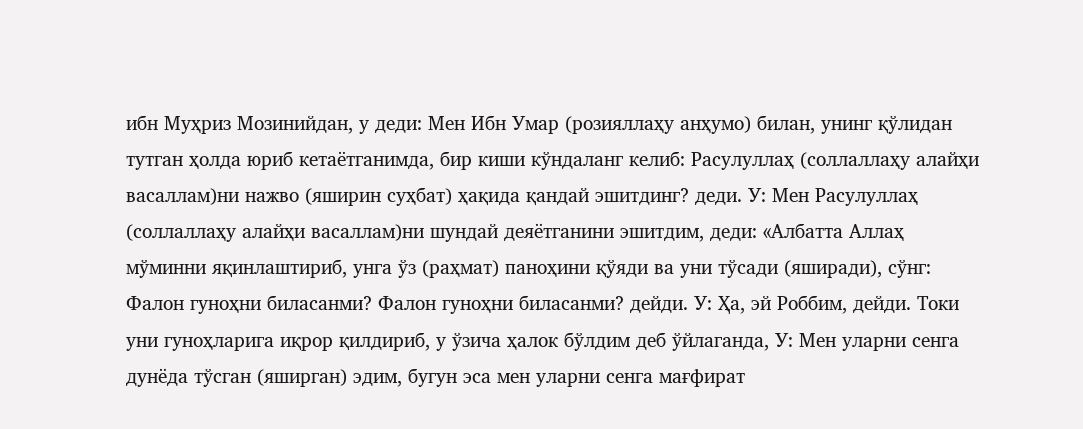ибн Муҳриз Мозинийдан, у деди: Мен Ибн Умар (розияллаҳу анҳумо) билан, унинг қўлидан тутган ҳолда юриб кетаётганимда, бир киши кўндаланг келиб: Расулуллаҳ (соллаллаҳу алайҳи васаллам)ни нажво (яширин суҳбат) ҳақида қандай эшитдинг? деди. У: Мен Расулуллаҳ (соллаллаҳу алайҳи васаллам)ни шундай деяётганини эшитдим, деди: «Албатта Аллаҳ мўминни яқинлаштириб, унга ўз (раҳмат) паноҳини қўяди ва уни тўсади (яширади), сўнг: Фалон гуноҳни биласанми? Фалон гуноҳни биласанми? дейди. У: Ҳа, эй Роббим, дейди. Токи уни гуноҳларига иқрор қилдириб, у ўзича ҳалок бўлдим деб ўйлаганда, У: Мен уларни сенга дунёда тўсган (яширган) эдим, бугун эса мен уларни сенга мағфират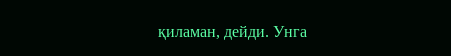қиламан, дейди. Унга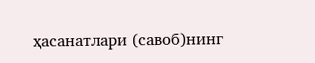ҳасанатлари (савоб)нинг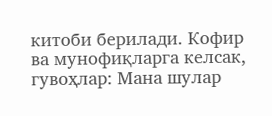китоби берилади. Кофир ва мунофиқларга келсак, гувоҳлар: Мана шулар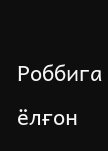Роббига ёлғон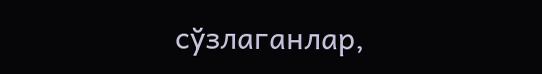сўзлаганлар,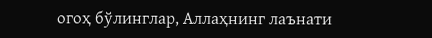огоҳ бўлинглар, Аллаҳнинг лаънати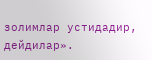золимлар устидадир, дейдилар».